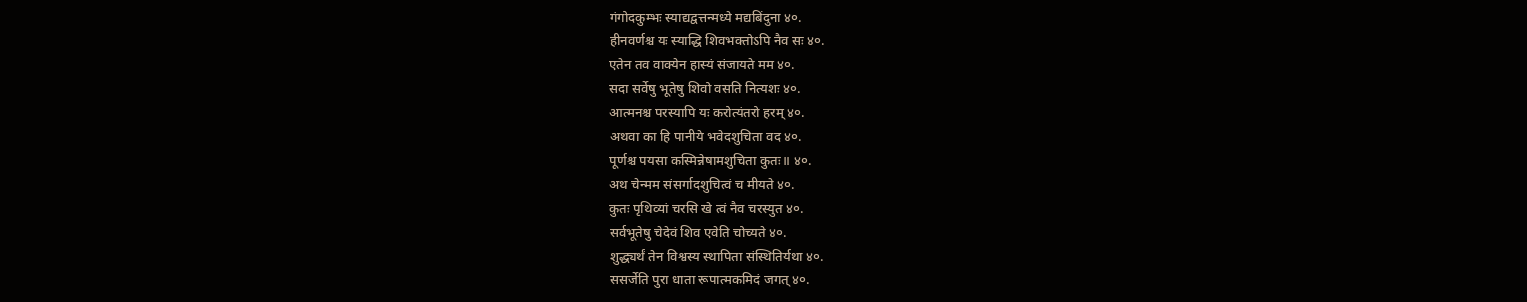गंगोदकुम्भः स्याद्यद्वत्तन्मध्ये मद्यबिंदुना ४०.
हीनवर्णश्च यः स्याद्धि शिवभक्तोऽपि नैव सः ४०.
एतेन तव वाक्येन हास्यं संजायते मम ४०.
सदा सर्वेषु भूतेषु शिवो वसति नित्यशः ४०.
आत्मनश्च परस्यापि यः करोत्यंतरो हरम् ४०.
अथवा का हि पानीये भवेदशुचिता वद ४०.
पूर्णश्च पयसा कस्मिन्नेषामशुचिता कुतः॥ ४०.
अथ चेन्मम संसर्गादशुचित्वं च मीयते ४०.
कुतः पृथिव्यां चरसि खे त्वं नैव चरस्युत ४०.
सर्वभूतेषु चेदेवं शिव एवेति चोच्यते ४०.
शुद्ध्यर्थं तेन विश्वस्य स्थापिता संस्थितिर्यथा ४०.
ससर्जेति पुरा धाता रूपात्मकमिदं जगत् ४०.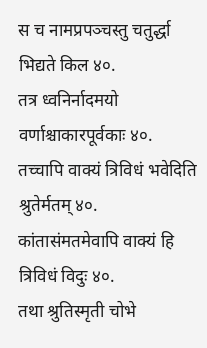स च नामप्रपञ्चस्तु चतुर्द्धा भिद्यते किल ४०.
तत्र ध्वनिर्नादमयो वर्णाश्चाकारपूर्वकाः ४०.
तच्चापि वाक्यं त्रिविधं भवेदिति श्रुतेर्मतम् ४०.
कांतासंमतमेवापि वाक्यं हि त्रिविधं विदुः ४०.
तथा श्रुतिस्मृती चोभे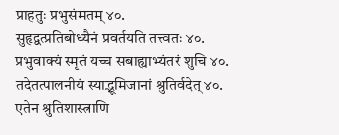प्राहतुः प्रभुसंमतम् ४०.
सुहृद्वत्प्रतिबोध्यैनं प्रवर्तयति तत्त्वतः ४०.
प्रभुवाक्यं स्मृतं यच्च सबाह्याभ्यंतरं शुचि ४०.
तदेतत्पालनीयं स्याद्भूमिजानां श्रुतिर्वदेत् ४०.
एतेन श्रुतिशास्त्राणि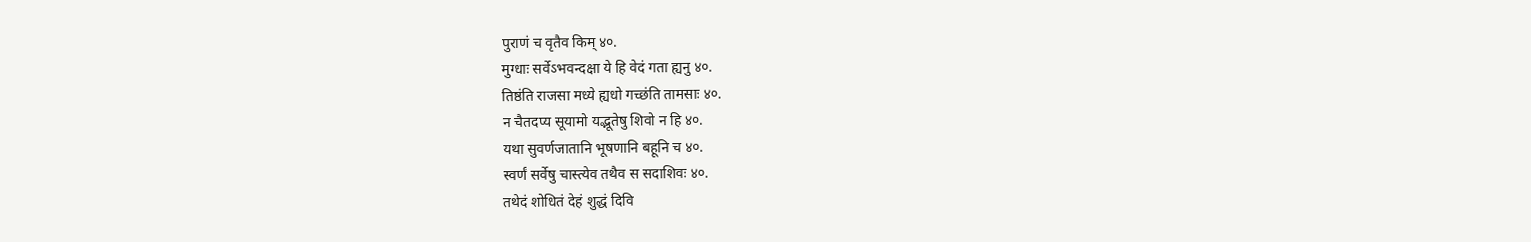पुराणं च वृतैव किम् ४०.
मुग्धाः सर्वेऽभवन्दक्षा ये हि वेदं गता ह्यनु ४०.
तिष्ठंति राजसा मध्ये ह्यधो गच्छंति तामसाः ४०.
न चैतदप्य सूयामो यद्भूतेषु शिवो न हि ४०.
यथा सुवर्णजातानि भूषणानि बहूनि च ४०.
स्वर्णं सर्वेषु चास्त्येव तथैव स सदाशिवः ४०.
तथेदं शोधितं देहं शुद्धं दिवि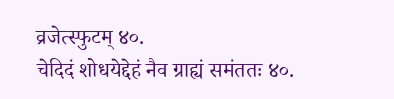व्रजेत्स्फुटम् ४०.
चेदिदं शोधयेद्देहं नैव ग्राह्यं समंततः ४०.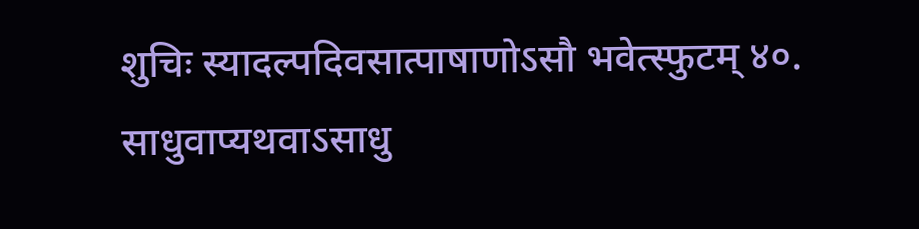शुचिः स्यादल्पदिवसात्पाषाणोऽसौ भवेत्स्फुटम् ४०.
साधुवाप्यथवाऽसाधु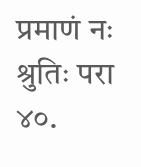प्रमाणं नः श्रुतिः परा ४०.